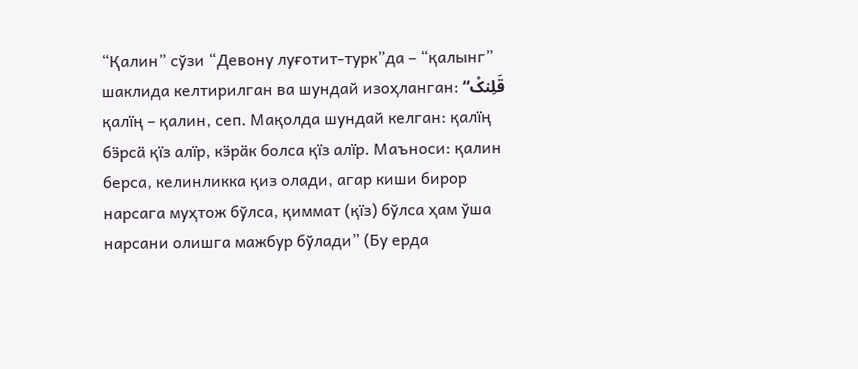“Қалин” сўзи “Девону луғотит-турк”да – “қалынг” шаклида келтирилган ва шундай изоҳланган: “قَلِنکْ қалïң – қалин, сеп. Мақолда шундай келган: қалïң бӭрсä қïз алïр, кӭрäк болса қïз алïр. Маъноси: қалин берса, келинликка қиз олади, агар киши бирор нарсага муҳтож бўлса, қиммат (қïз) бўлса ҳам ўша нарсани олишга мажбур бўлади” (Бу ерда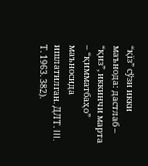“қïз” сўзи икки маънода: дастлаб – “қиз”, иккинчи марта – “қимматбаҳо” маъносида ишлатилган. ДЛТ. III. Т. 1963. 382).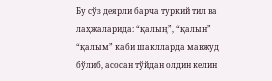Бу сўз деярли барча туркий тил ва лаҳжаларида: “қалың”, “қалын” “қалым” каби шаклларда мавжуд бўлиб, асосан тўйдан олдин келин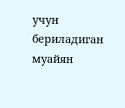учун бериладиган муайян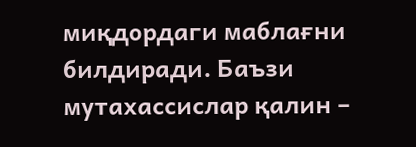миқдордаги маблағни билдиради. Баъзи мутахассислар қалин –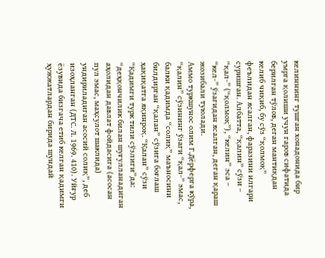келиннинг тушган хонадонида бир умрга қолиши учун гаров сифатида берилган тўлов, деган мантиқдан келиб чиқиб, бу сўз “қолмоқ” феълидан ясалган, фаразини илгари суришган. Албатта, “қалин” сўзи – “қал-” (“қолмоқ”), “келин” эса – “кел-” ўзагидан ясалган, деган қараш жозибали туюлади.
Аммо туркшунос олим Г.Дёрферга кўра, “қалин” сўзининг ўзаги “қал-” эмас, балки қадимда “солиқ” маъносини билдирган “қалан” сўзига боғлаш ҳақиқатга яқинроқ. “Қалан” сўзи “Қадимги турк тили сўзлиги”да: “деҳқончилик билан шуғулланадиган аҳолидан давлат фойдасига (асосан пул эмас, маҳсулот шаклида) ундириладиган асосий солиқ”, деб изоҳланган (ДТС. Л. 1969. 410). Уйғур ёзувида бизгача етиб келган қадимги ҳужжатлардан бирида шундай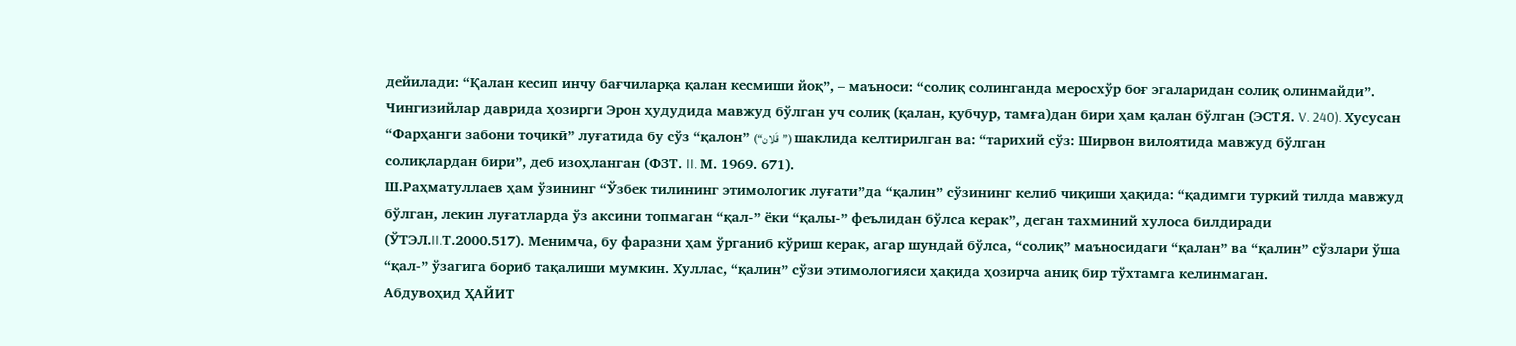дейилади: “Қалан кесип инчу бағчиларқа қалан кесмиши йоқ”, – маъноси: “солиқ солинганда меросхўр боғ эгаларидан солиқ олинмайди”. Чингизийлар даврида ҳозирги Эрон ҳудудида мавжуд бўлган уч солиқ (қалан, қубчур, тамға)дан бири ҳам қалан бўлган (ЭСТЯ. V. 240). Хусусан “Фарҳанги забони тоҷикӣ” луғатида бу сўз “қалон” (“قَلان”) шаклида келтирилган ва: “тарихий сўз: Ширвон вилоятида мавжуд бўлган солиқлардан бири”, деб изоҳланган (ФЗТ. II. М. 1969. 671).
Ш.Раҳматуллаев ҳам ўзининг “Ўзбек тилининг этимологик луғати”да “қалин” сўзининг келиб чиқиши ҳақида: “қадимги туркий тилда мавжуд бўлган, лекин луғатларда ўз аксини топмаган “қал-” ёки “қалы-” феълидан бўлса керак”, деган тахминий хулоса билдиради (ЎТЭЛ.II.Т.2000.517). Менимча, бу фаразни ҳам ўрганиб кўриш керак, агар шундай бўлса, “солиқ” маъносидаги “қалан” ва “қалин” сўзлари ўша “қал-” ўзагига бориб тақалиши мумкин. Хуллас, “қалин” сўзи этимологияси ҳақида ҳозирча аниқ бир тўхтамга келинмаган.
Абдувоҳид ҲАЙИТ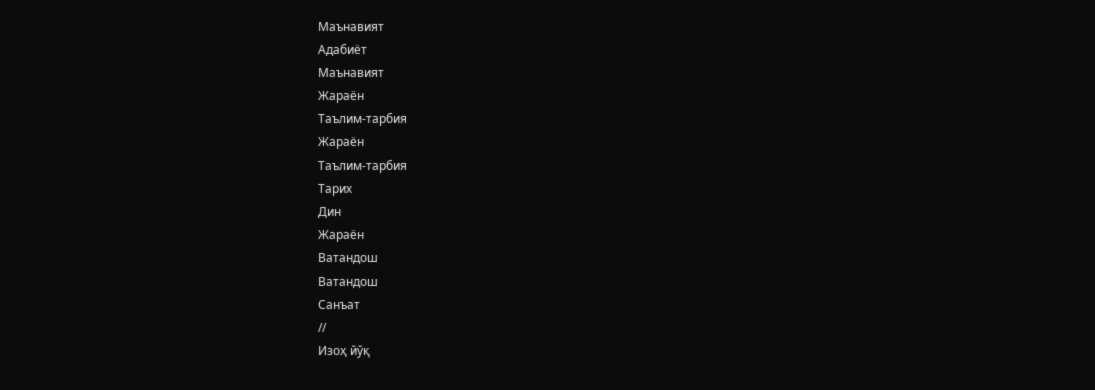Маънавият
Адабиёт
Маънавият
Жараён
Таълим-тарбия
Жараён
Таълим-тарбия
Тарих
Дин
Жараён
Ватандош
Ватандош
Санъат
//
Изоҳ йўқ